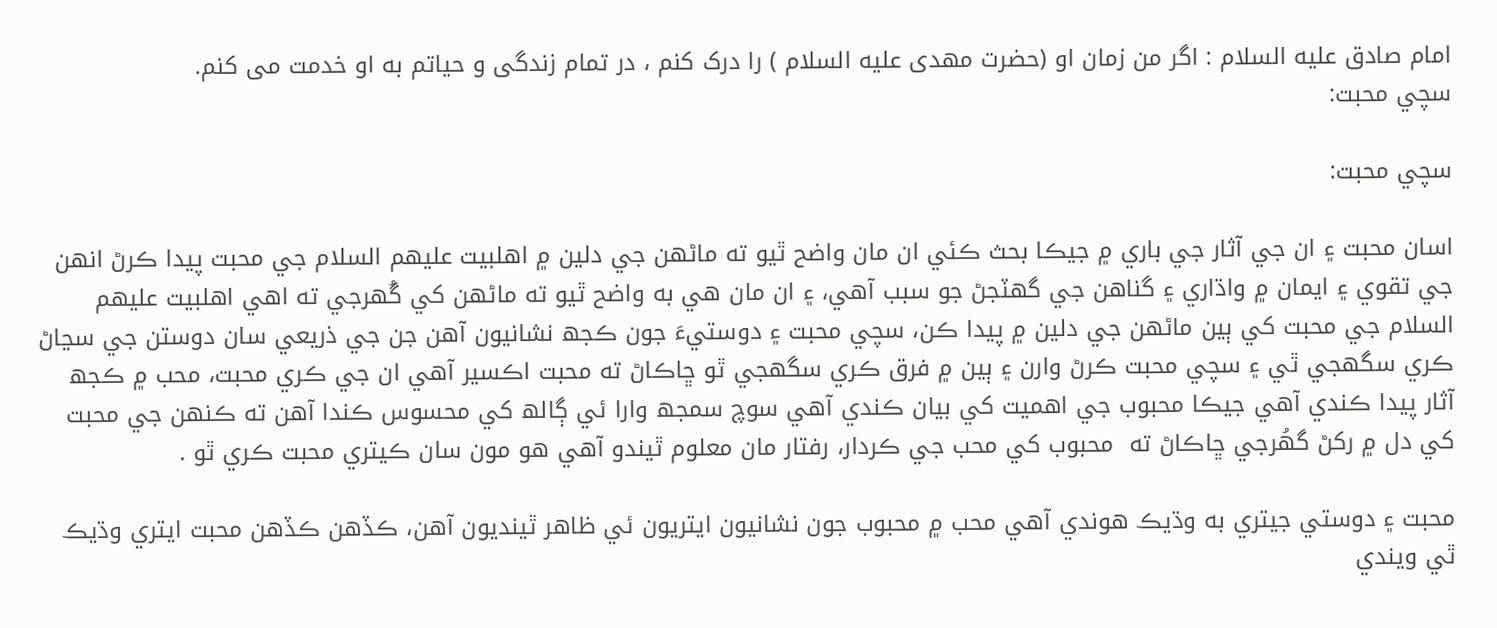امام صادق علیه السلام : اگر من زمان او (حضرت مهدی علیه السلام ) را درک کنم ، در تمام زندگی و حیاتم به او خدمت می کنم.
سچي محبت:

سچي محبت:

اسان محبت ۽ ان جي آثار جي باري ۾ جيڪا بحث ڪئي ان مان واضح ٿيو ته ماڻهن جي دلين ۾ اهلبيت عليهم السلام جي محبت پيدا ڪرڻ انهن جي تقوي ۽ ايمان ۾ واڌاري ۽ گناهن جي گھٽجڻ جو سبب آهي، ۽ ان مان هي به واضح ٿيو ته ماڻهن کي گُھرجي ته اهي اهلبيت عليهم السلام جي محبت کي ٻين ماڻهن جي دلين ۾ پيدا ڪن، سچي محبت ۽ دوستيءَ جون ڪجھ نشانيون آهن جن جي ذريعي سان دوستن جي سڃاڻ ڪري سگھجي ٿي ۽ سچي محبت ڪرڻ وارن ۽ ٻين ۾ فرق ڪري سگھجي ٿو ڇاڪاڻ ته محبت اڪسير آهي ان جي ڪري محبت، محب ۾ ڪجھ آثار پيدا ڪندي آهي جيڪا محبوب جي اهميت کي بيان ڪندي آهي سوچ سمجھ وارا ئي ڳالھ کي محسوس ڪندا آهن ته ڪنهن جي محبت کي دل ۾ رکڻ گھُرجي ڇاڪاڻ ته  محبوب کي محب جي ڪردار، رفتار مان معلوم ٿيندو آهي هو مون سان ڪيتري محبت ڪري ٿو .

محبت ۽ دوستي جيتري به وڌيڪ هوندي آهي محب ۾ محبوب جون نشانيون ايتريون ئي ظاهر ٿينديون آهن، ڪڏهن ڪڏهن محبت ايتري وڌيڪ ٿي ويندي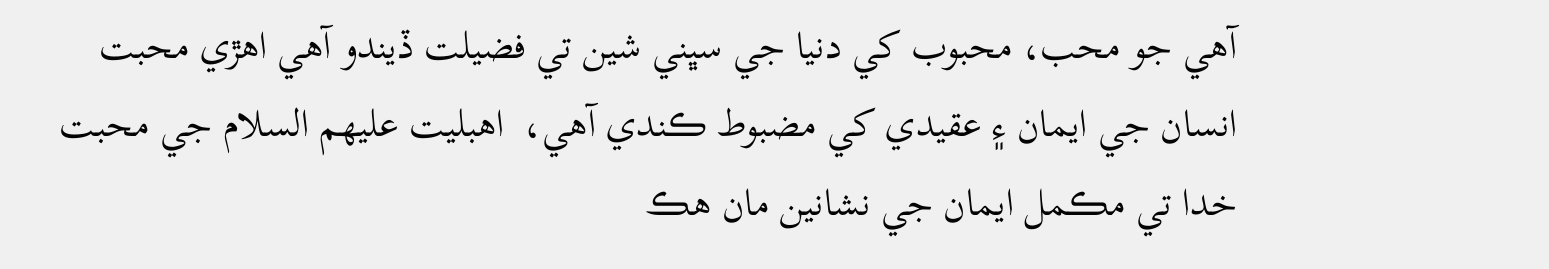آهي جو محب، محبوب کي دنيا جي سڀني شين تي فضيلت ڏيندو آهي اهڙي محبت انسان جي ايمان ۽ عقيدي کي مضبوط ڪندي آهي،  اهبليت عليهم السلام جي محبت خدا تي مڪمل ايمان جي نشانين مان هڪ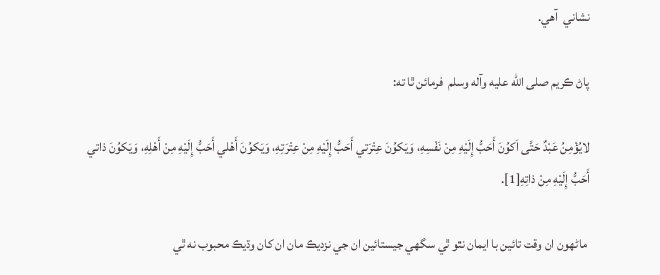نشاني  آهي.

پاڻ ڪريم صلى الله عليه وآله وسلم  فرمائن ٿا ته:

لايُؤْمِنُ عَبْدٌ حَتَّى اَكوُنَ أَحَبُّ إِلَيْهِ مِنْ نَفْسِهِ، وَيَكوُنَ عِتْرَتي أَحَبُّ إِلَيْهِ مِنْ عِتْرَتِهِ، وَيَكوُنَ أَهْلي أَحَبُّ إِلَيْهِ مِنْ أَهْلِهِ، وَيَكوُنَ ذاتي أَحَبُّ إِلَيْهِ مِنْ ذاتِهِ[1].

 ماڻهون ان وقت تائين با ايمان نٿو ٿي سگھي جيستائين ان جي نزديڪ مان ان کان وڌيڪ محبوب نه ٿي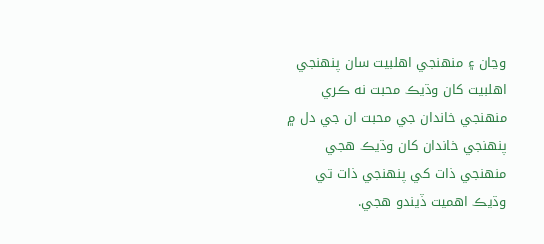وڃان ۽ منهنجي اهلبيت سان پنهنجي اهلبيت کان وڌيڪ محبت نه ڪري منهنجي خاندان جي محبت ان جي دل ۾ پنهنجي خاندان کان وڌيڪ هجي منهنجي ذات کي پنهنجي ذات تي وڌيڪ اهميت ڏيندو هجي.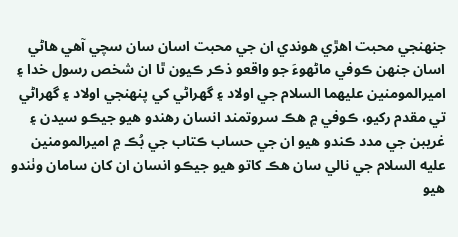جنهنجي محبت اهڙي هوندي ان جي محبت اسان سان سچي آهي هاڻي اسان جنهن ڪوفي ماڻهوءَ جو واقعو ذڪر ڪيون ٿا ان شخص رسول خدا ۽ اميرالمومنين عليهما السلام جي اولاد ۽ گھراڻي کي پنهنجي اولاد ۽ گھراڻي تي مقدم رکيو، ڪوفي ۾ هڪ سروتمند انسان رهندو هيو جيڪو سيدن ۽ غريبن جي مدد ڪندو هيو ان جي حساب ڪتاب جي بُڪ ۾ اميرالمومنين عليه السلام جي نالي سان هڪ کاتو هيو جيڪو انسان ان کان سامان وٺندو هيو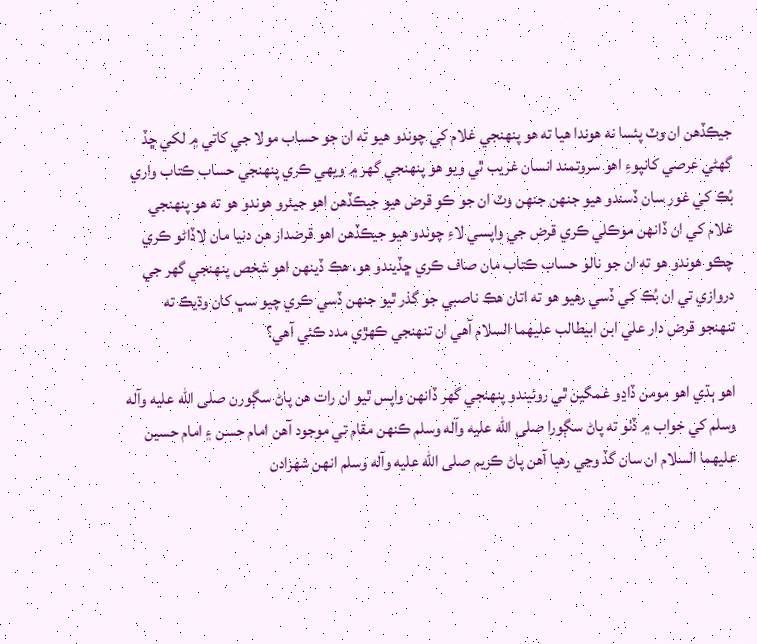جيڪڏهن ان وٽ پئسا نه هوندا هيا ته هو پنهنجي غلام کي چوندو هيو ته ان جو حساب مولا جي کاتي ۾ لکي ڇڏ گھڻي عرصي کانپوءِ اهو سروتمند انسان غريب ٿي ويو هو پنهنجي گهر ۾ ويهي ڪري پنهنجي حساب ڪتاب واري بُڪ کي غور سان ڏسندو هيو جنهن جنهن وٽ ان جو ڪو قرض هيو جيڪڏهن اهو جيئرو هوندو هو ته هو پنهنجي غلام کي ان ڏانهن موڪلي ڪري قرض جي واپسي لاءِ چوندو هيو جيڪڏهن اهو قرضدار هن دنيا مان لاڏاڻو ڪري چڪو هوندو هو ته ان جو نالو حساب ڪتاب مان صاف ڪري ڇڏيندو هو، هڪ ڏينهن اهو شخص پنهنجي گھر جي دروازي تي ان بُڪ کي ڏسي رهيو هو ته اتان هڪ ناصبي جو گذر ٿيو جنهن ڏسي ڪري چيو سڀ کان وڌيڪ ته تنهنجو قرض دار علي ابن ابيطالب عليهما السلام آهي ان تنهنجي ڪهڙي مدد ڪئي آهي؟

اهو ٻڌي اهو مومن ڏاڍو غمگين ٿي روئيندو پنهنجي گھر ڏانهن واپس ٿيو ان رات هن پاڻ سڳورن صلى الله عليه وآله وسلم کي خواب ۾ ڏٺو ته پاڻ سڳورا صلى الله عليه وآله وسلم ڪنهن مقام تي موجود آهن امام حسن ۽ امام حسين عليهما السلام ان سان گڏ وڃي رهيا آهن پاڻ ڪريم صلى الله عليه وآله وسلم انهن شهزادن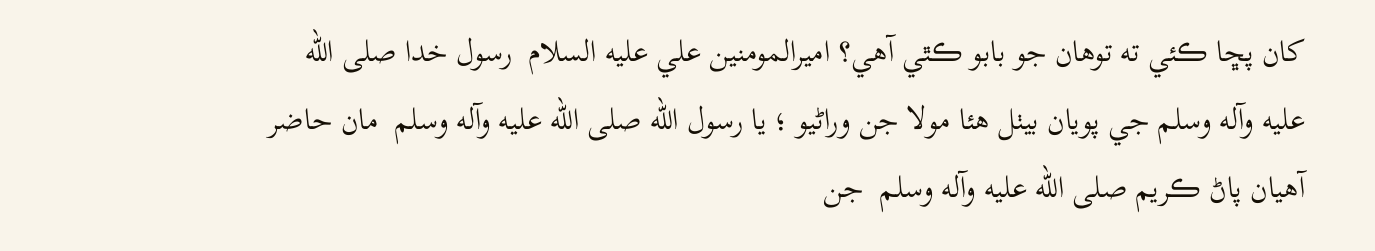کان پڇا ڪئي ته توهان جو بابو ڪٿي آهي؟ اميرالمومنين علي عليه السلام  رسول خدا صلى الله عليه وآله وسلم جي پويان بيٺل هئا مولا جن وراڻيو ؛ يا رسول الله صلى الله عليه وآله وسلم  مان حاضر آهيان پاڻ ڪريم صلى الله عليه وآله وسلم  جن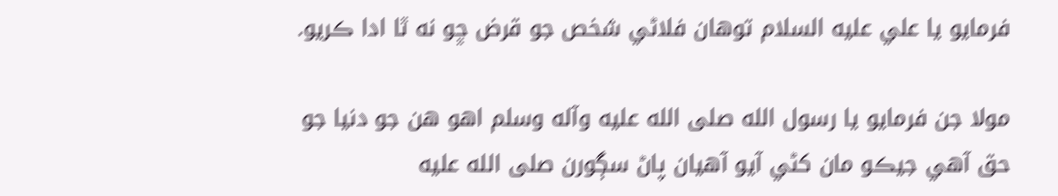فرمايو يا علي عليه السلام توهان فلاڻي شخص جو قرض ڇو نه ٿا ادا ڪريو.

مولا جن فرمايو يا رسول الله صلى الله عليه وآله وسلم اهو هن جو دنيا جو حق آهي جيڪو مان کڻي آيو آهيان پاڻ سڳورن صلى الله عليه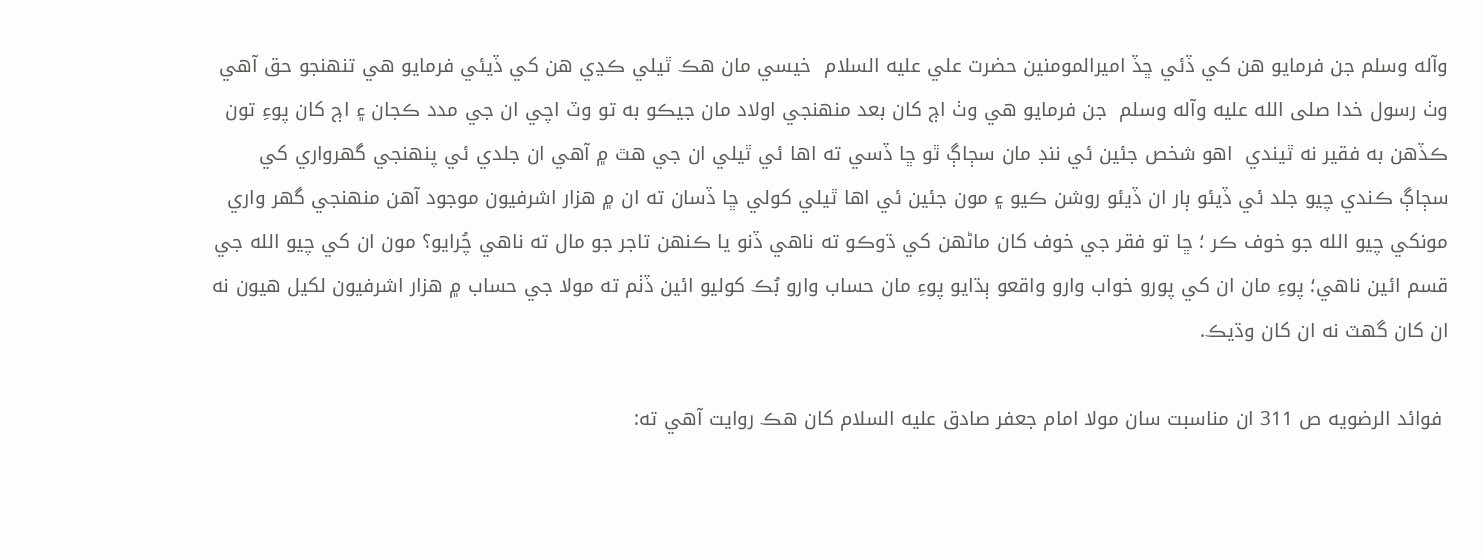وآله وسلم جن فرمايو هن کي ڏئي ڇڏ اميرالمومنين حضرت علي عليه السلام  خيسي مان هڪ ٿيلي ڪڍي هن کي ڏيئي فرمايو هي تنهنجو حق آهي وٺ رسول خدا صلى الله عليه وآله وسلم  جن فرمايو هي وٺ اڄ کان بعد منهنجي اولاد مان جيڪو به تو وٽ اچي ان جي مدد ڪجان ۽ اڄ کان پوءِ تون ڪڏهن به فقير نه ٿيندي  اهو شخص جئين ئي ننڊ مان سڄاڳ ٿو ڇا ڏسي ته اها ئي ٿيلي ان جي هٿ ۾ آهي ان جلدي ئي پنهنجي گھرواري کي سڄاڳ ڪندي چيو جلد ئي ڏيئو ٻار ان ڏيئو روشن ڪيو ۽ مون جئين ئي اها ٿيلي کولي ڇا ڏسان ته ان ۾ هزار اشرفيون موجود آهن منهنجي گھر واري مونکي چيو الله جو خوف ڪر ؛ ڇا تو فقر جي خوف کان ماڻهن کي ڌوڪو ته ناهي ڏنو يا ڪنهن تاجر جو مال ته ناهي چُرايو؟ مون ان کي چيو الله جي قسم ائين ناهي؛ پوءِ مان ان کي پورو خواب وارو واقعو ٻڌايو پوءِ مان حساب وارو بُڪ کوليو ائين ڏٺم ته مولا جي حساب ۾ هزار اشرفيون لکيل هيون نه ان کان گھٽ نه ان کان وڌيڪ.

 فوائد الرضويه ص 311 ان مناسبت سان مولا امام جعفر صادق عليه السلام کان هڪ روايت آهي ته: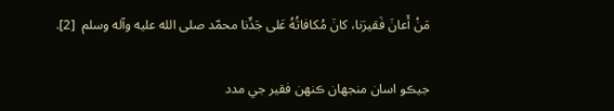مَنْ أَعانَ فَقيرَنا، كانَ مُكافاتُهُ عَلى جَدِّنا محمّد صلى الله عليه وآله وسلم  [2].

جيڪو اسان منجھان ڪنهن فقير جي مدد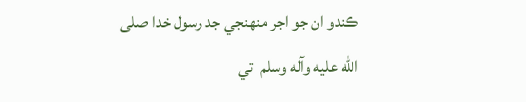ڪندو ان جو اجر منهنجي جد رسول خدا صلى الله عليه وآله وسلم  تي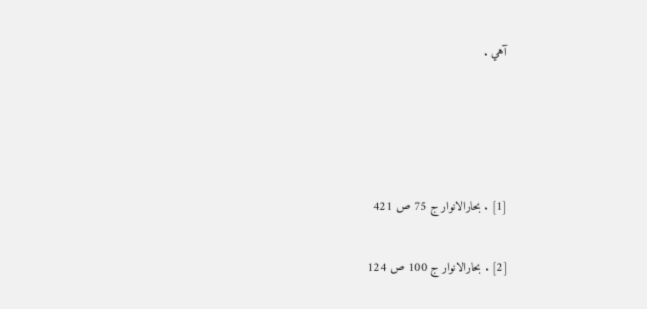آهي .




[1] . بحارالانوار ج 75 ص 421

[2] . بحارالانوار ج 100 ص 124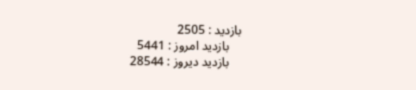بازدید : 2505
    بازديد امروز : 5441
    بازديد ديروز : 28544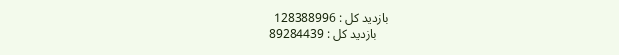بازديد کل : 128388996
    بازديد کل : 89284439